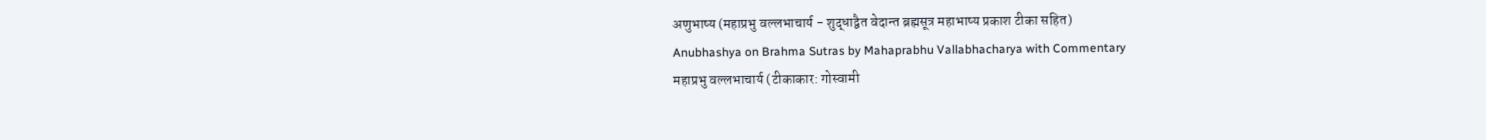अणुभाष्य (महाप्रभु वल्लभाचार्य - शुद्धाद्वैत वेदान्त ब्रह्मसूत्र महाभाष्य प्रकाश टीका सहित)
Anubhashya on Brahma Sutras by Mahaprabhu Vallabhacharya with Commentary
महाप्रभु वल्लभाचार्य (टीकाकार: गोस्वामी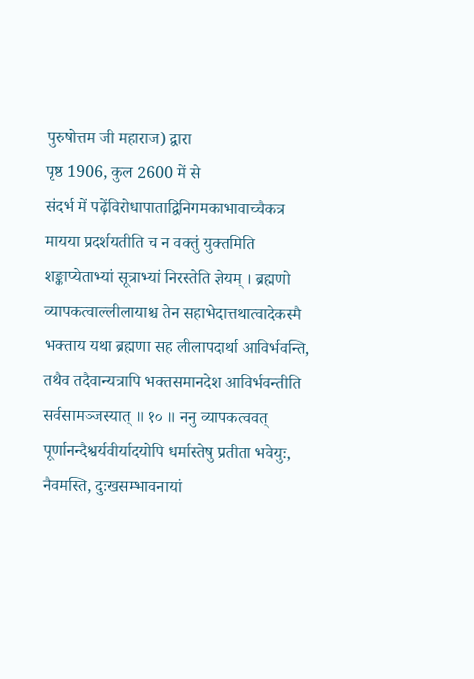पुरुषोत्तम जी महाराज) द्वारा
पृष्ठ 1906, कुल 2600 में से
संदर्भ में पढ़ेंविरोधापाताद्विनिगमकाभावाच्चैकत्र मायया प्रदर्शयतीति च न वक्तुं युक्तमिति शङ्काप्येताभ्यां सूत्राभ्यां निरस्तेति ज्ञेयम् । ब्रह्मणो व्यापकत्वाल्लीलायाश्च तेन सहाभेदात्तथात्वादेकस्मै भक्ताय यथा ब्रह्मणा सह लीलापदार्था आविर्भवन्ति, तथैव तदैवान्यत्रापि भक्तसमानदेश आविर्भवन्तीति सर्वसामञ्जस्यात् ॥ १० ॥ ननु व्यापकत्ववत् पूर्णानन्दैश्वर्यवीर्यादयोपि धर्मास्तेषु प्रतीता भवेयुः, नैवमस्ति, दुःखसम्भावनायां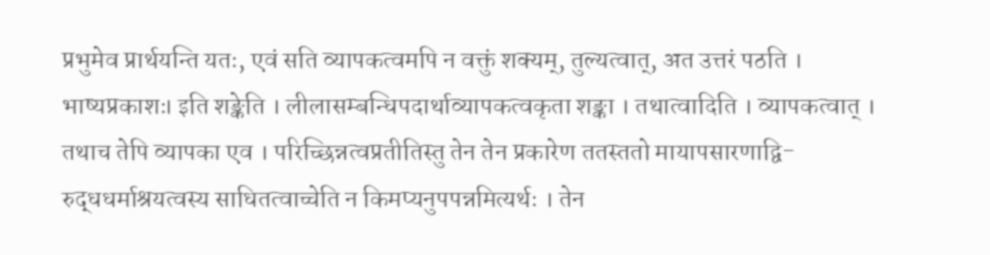प्रभुमेव प्रार्थयन्ति यतः, एवं सति व्यापकत्वमपि न वक्तुं शक्यम्, तुल्यत्वात्, अत उत्तरं पठति । भाष्यप्रकाशः। इति शङ्केति । लीलासम्बन्धिपदार्थाव्यापकत्वकृता शङ्का । तथात्वादिति । व्यापकत्वात् । तथाच तेपि व्यापका एव । परिच्छिन्नत्वप्रतीतिस्तु तेन तेन प्रकारेण ततस्ततो मायापसारणाद्वि- रुद्धधर्माश्रयत्वस्य साधितत्वाच्चेति न किमप्यनुपपन्नमित्यर्थः । तेन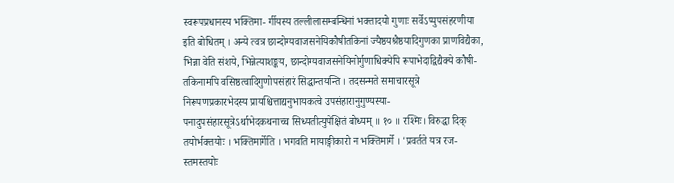स्वरूपप्रधानस्य भक्तिमा- र्गीयस्य तल्लीलासम्बन्धिनां भक्तादयो गुणाः सर्वेऽप्युपसंहरणीया इति बोधितम् । अन्ये त्वत्र छान्दोग्यवाजसनेयिकौषीतकिनां ज्यैष्ठयश्रैष्ठयादिगुणका प्राणविद्यैका, भिन्ना वेति संशये, भिन्नेत्याशङ्कय, छान्दोग्यवाजसनेयिनोर्गुणाधिक्येपि रूपाभेदाद्विद्यैक्ये कौषी- तकिनामपि वसिष्ठत्वादिगुणोपसंहारं सिद्धान्तयन्ति । तदसन्मते समाचारसूत्रे निरूपणप्रकारभेदस्य प्रायश्चित्ताद्यनुभायकत्वे उपसंहारानुगुण्यस्या- पनादुपसंहारसूत्रेऽर्थाभेदकथनाच्च सिध्यतीत्युपेक्षितं बोध्यम् ॥ १० ॥ रश्मिः। विरुद्धा दिक् तयोर्भक्तयोः । भक्तिमार्गेति । भगवति मायाङ्गीकारो न भक्तिमार्गे । 'प्रवर्तते यत्र रज- स्तमस्तयोः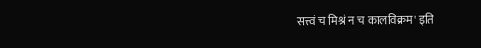सत्त्वं च मिश्रं न च कालविक्रम' इति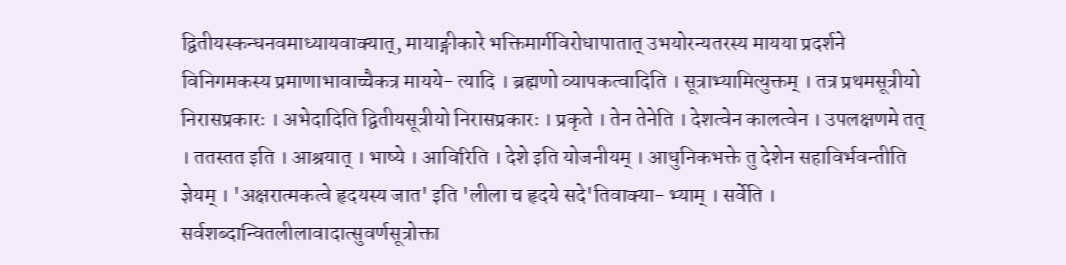द्वितीयस्कन्धनवमाध्यायवाक्यात्, मायाङ्गीकारे भक्तिमार्गविरोधापातात् उभयोरन्यतरस्य मायया प्रदर्शने विनिगमकस्य प्रमाणाभावाच्चैकत्र मायये- त्यादि । ब्रह्मणो व्यापकत्वादिति । सूत्राभ्यामित्युक्तम् । तत्र प्रथमसूत्रीयो निरासप्रकारः । अभेदादिति द्वितीयसूत्रीयो निरासप्रकारः । प्रकृते । तेन तेनेति । देशत्वेन कालत्वेन । उपलक्षणमे तत् । ततस्तत इति । आश्रयात् । भाष्ये । आविरिति । देशे इति योजनीयम् । आधुनिकभक्ते तु देशेन सहाविर्भवन्तीति ज्ञेयम् । 'अक्षरात्मकत्वे हृदयस्य जात' इति 'लीला च हृदये सदे'तिवाक्या- भ्याम् । सर्वेति । सर्वशब्दान्वितलीलावादात्सुवर्णसूत्रोक्ता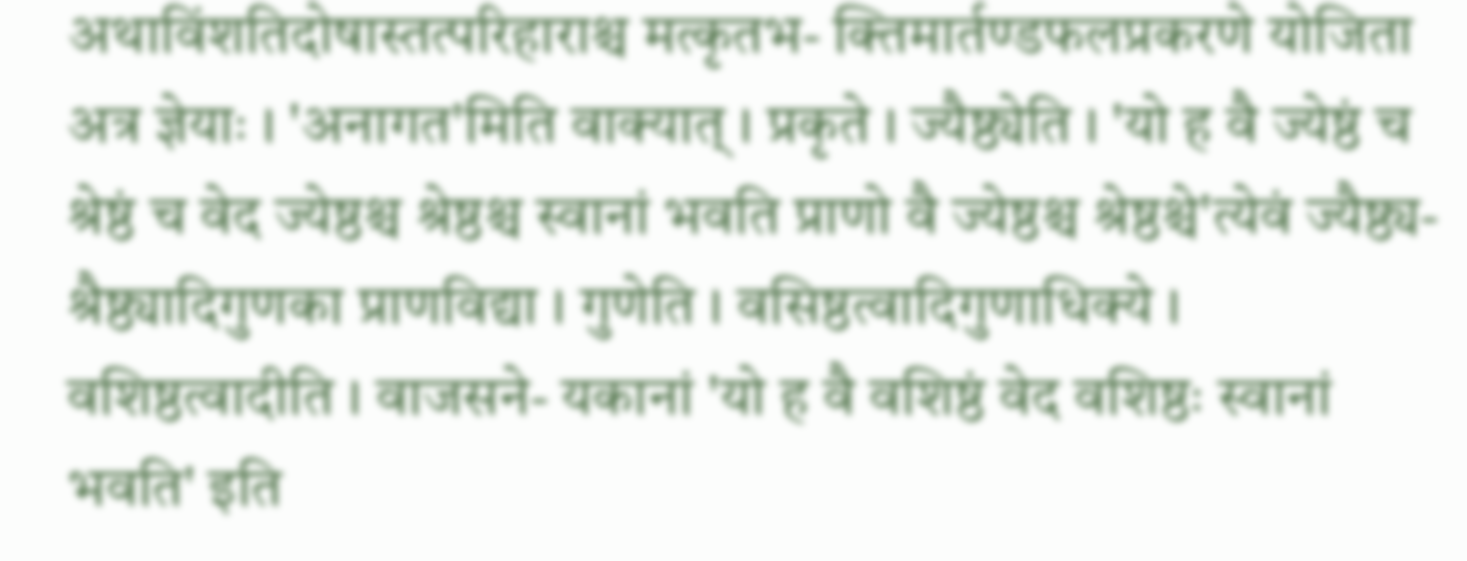अथाविंशतिदोषास्तत्परिहाराश्च मत्कृतभ- क्तिमार्तण्डफलप्रकरणे योजिता अत्र ज्ञेयाः । 'अनागत'मिति वाक्यात् । प्रकृते । ज्यैष्ठ्येति । 'यो ह वै ज्येष्ठं च श्रेष्ठं च वेद ज्येष्ठश्च श्रेष्ठश्च स्वानां भवति प्राणो वै ज्येष्ठश्च श्रेष्ठश्चे'त्येवं ज्यैष्ठ्य- श्रैष्ठ्यादिगुणका प्राणविद्या । गुणेति । वसिष्ठत्वादिगुणाधिक्ये । वशिष्ठत्वादीति । वाजसने- यकानां 'यो ह वै वशिष्ठं वेद वशिष्ठः स्वानां भवति' इति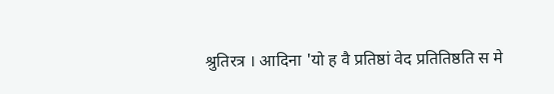श्रुतिरत्र । आदिना 'यो ह वै प्रतिष्ठां वेद प्रतितिष्ठति स मे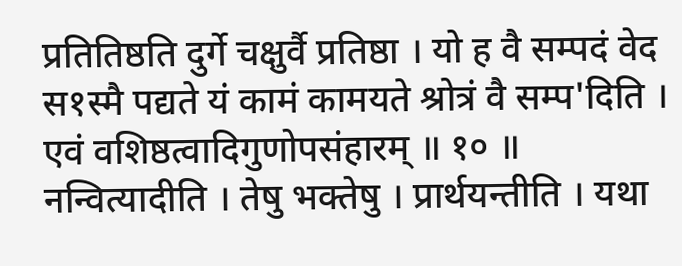प्रतितिष्ठति दुर्गे चक्षुर्वै प्रतिष्ठा । यो ह वै सम्पदं वेद स१स्मै पद्यते यं कामं कामयते श्रोत्रं वै सम्प'दिति । एवं वशिष्ठत्वादिगुणोपसंहारम् ॥ १० ॥ नन्वित्यादीति । तेषु भक्तेषु । प्रार्थयन्तीति । यथा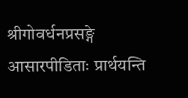श्रीगोवर्धनप्रसङ्गे आसारपीडिताः प्रार्थयन्ति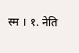स्म । १. नेति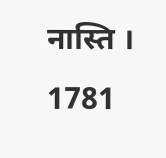नास्ति । 1781